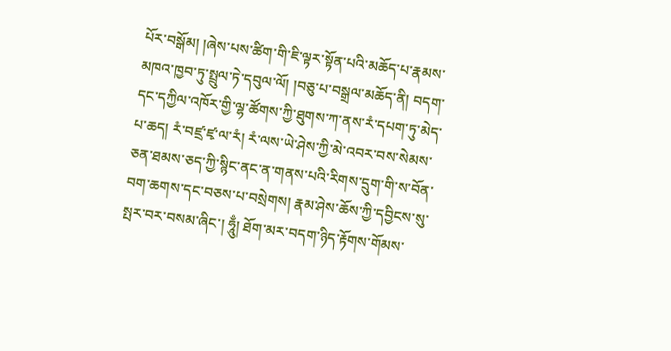པོར་བསྒོམ། །ཞེས་པས་ཚིག་གི་ཇི་ལྟར་སྟོན་པའི་མཆོད་པ་རྣམས་མཁའ་ཁྱབ་ཏུ་སྤྲུལ་ཏེ་དབུལ་ལོ། །བཅུ་པ་བསྒྲལ་མཆོད་ནི། བདག་དང་དཀྱིལ་འཁོར་གྱི་ལྷ་ཚོགས་ཀྱི་ཐུགས་ཀ་ནས་རཾ་དཔག་ཏུ་མེད་པ་ཆད། རཾ་བཛྲ་ཛྭ་ལ་རཾ། རཾ་ལས་ཡེ་ཤེས་ཀྱི་མེ་འབར་བས་སེམས་ཅན་ཐམས་ཅད་ཀྱི་སྙིང་ནང་ན་གནས་པའི་རིགས་དྲུག་གི་ས་བོན་བག་ཆགས་དང་བཅས་པ་བསྲེགས། རྣམ་ཤེས་ཆོས་ཀྱི་དབྱིངས་སུ་སྤར་བར་བསམ་ཞིང་། ཧཱུྃ། ཐོག་མར་བདག་ཉིད་རྟོགས་གོམས་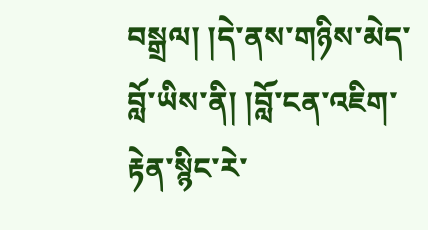བསྒྲལ། །དེ་ནས་གཉིས་མེད་བློ་ཡིས་ནི། །བློ་ངན་འཇིག་རྟེན་སྙིང་རེ་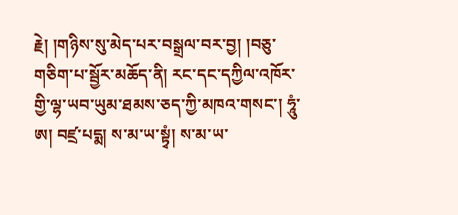རྗེ། །གཉིས་སུ་མེད་པར་བསྒྲལ་བར་བྱ། །བཅུ་གཅིག་པ་སྦྱོར་མཆོད་ནི། རང་དང་དཀྱིལ་འཁོར་གྱི་ལྷ་ཡབ་ཡུམ་ཐམས་ཅད་ཀྱི་མཁའ་གསང་། ཧཱུཾ་ཨ། བཛྲ་པདྨ། ས་མ་ཡ་སྟྭཾ། ས་མ་ཡ་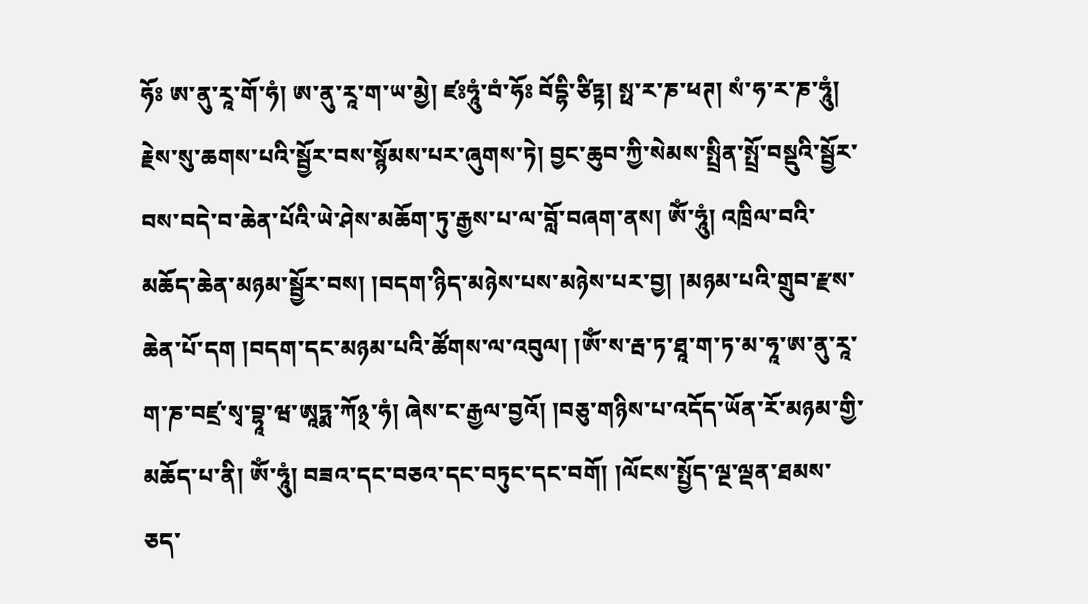ཧོཿ ཨ་ནུ་རཱ་གོ་ཧཾ། ཨ་ནུ་རཱ་ག་ཡ་མྱེ། ཛཿཧཱུཾ་བཾ་ཧོཿ བོདྷི་ཙིཏྟ། སྥ་ར་ཎ་ཕཊ། སཾ་ཧ་ར་ཎ་ཧཱུཾ། རྗེས་སུ་ཆགས་པའི་སྦྱོར་བས་སྙོམས་པར་ཞུགས་ཏེ། བྱང་ཆུབ་ཀྱི་སེམས་སྤྲིན་སྤྲོ་བསྡུའི་སྦྱོར་བས་བདེ་བ་ཆེན་པོའི་ཡེ་ཤེས་མཆོག་ཏུ་རྒྱས་པ་ལ་བློ་བཞག་ནས། ༀ་ཧཱུཾ། འཁྲིལ་བའི་མཆོད་ཆེན་མཉམ་སྦྱོར་བས། །བདག་ཉིད་མཉེས་པས་མཉེས་པར་བྱ། །མཉམ་པའི་གྲུབ་རྫས་ཆེན་པོ་དག །བདག་དང་མཉམ་པའི་ཚོགས་ལ་འབུལ། །ༀ་ས་རྦ་ཏ་ཐཱ་ག་ཏ་མ་ཧཱ་ཨ་ནུ་རཱ་ག་ཎ་བཛྲ་སྭ་བྷཱ་ཝ་ཨཱཏྨ་ཀོ྅་ཧཾ། ཞེས་ང་རྒྱལ་བྱའོ། །བཅུ་གཉིས་པ་འདོད་ཡོན་རོ་མཉམ་གྱི་མཆོད་པ་ནི། ༀ་ཧཱུཾ། བཟའ་དང་བཅའ་དང་བཏུང་དང་བགོ། །ལོངས་སྤྱོད་ལྔ་ལྡན་ཐམས་ཅད་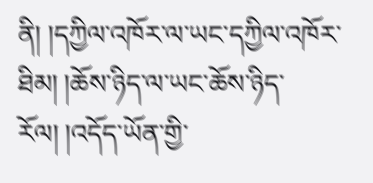ནི། །དཀྱིལ་འཁོར་ལ་ཡང་དཀྱིལ་འཁོར་ཐིམ། །ཆོས་ཉིད་ལ་ཡང་ཆོས་ཉིད་རོལ། །འདོད་ཡོན་གྱི་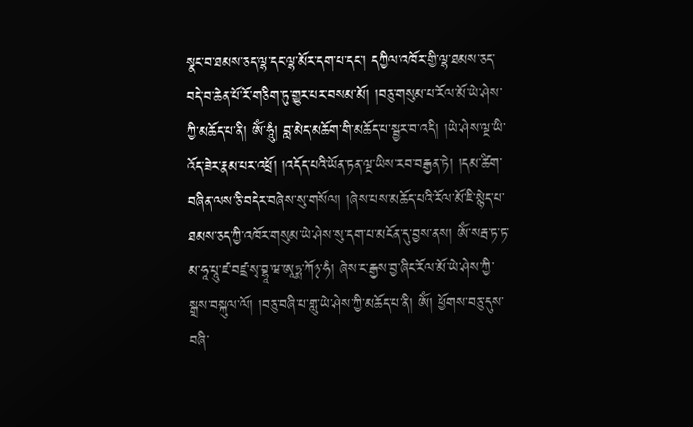སྣང་བ་ཐམས་ཅད་ལྷ་དང་ལྷ་མོར་དག་པ་དང་། དཀྱིལ་འཁོར་གྱི་ལྷ་ཐམས་ཅད་བདེ་བ་ཆེན་པོ་རོ་གཅིག་ཏུ་གྱུར་པར་བསམ་མོ། །བཅུ་གསུམ་པ་རོལ་མོ་ཡེ་ཤེས་ཀྱི་མཆོད་པ་ནི། ༀ་ཧཱུཾ། བླ་མེད་མཆོག་གི་མཆོད་པ་སྦྱར་བ་འདི། །ཡེ་ཤེས་ལྔ་ཡི་འོད་ཟེར་རྣམ་པར་འཕྲོ། །འདོད་པའི་ཡོན་ཏན་ལྔ་ཡིས་རབ་བརྒྱན་ཏེ། །དམ་ཚིག་བཞིན་ལས་ཅི་བདེར་བཞེས་སུ་གསོལ། །ཞེས་པས་མཆོད་པའི་རོལ་མོ་ཇི་སྙེད་པ་ཐམས་ཅད་ཀྱི་འཁོར་གསུམ་ཡེ་ཤེས་སུ་དག་པ་མངོན་དུ་བྱས་ནས། ༀ་སརྦ་ཏ་ཏ་མ་ཧཱ་པཱུ་ཛ་བཛྲ་སྭ་བྷཱ་ཝ་ཨཱཏྨ་ཀོ྅་ཧཾ། ཞེས་ང་རྒྱས་བྱ་ཞིང་རོལ་མོ་ཡེ་ཤེས་ཀྱི་སྒྲས་བསྐུལ་ལོ། །བཅུ་བཞི་པ་གླུ་ཡེ་ཤེས་ཀྱི་མཆོད་པ་ནི། ༀ། ཕྱོགས་བཅུ་དུས་བཞི་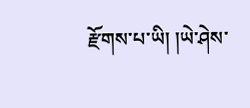རྫོགས་པ་ཡི། །ཡེ་ཤེས་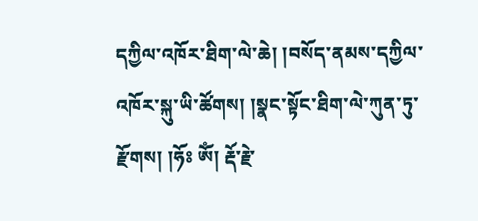དཀྱིལ་འཁོར་ཐིག་ལེ་ཆེ། །བསོད་ནམས་དཀྱིལ་འཁོར་སྐུ་ཡི་ཚོགས། །སྣང་སྟོང་ཐིག་ལེ་ཀུན་ཏུ་རྫོགས། །ཧོཿ ༀ། རྡོ་རྗེ་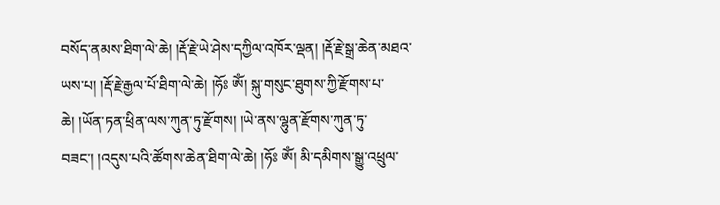བསོད་ནམས་ཐིག་ལེ་ཆེ། །རྡོ་རྗེ་ཡེ་ཤེས་དཀྱིལ་འཁོར་ལྡན། །རྡོ་རྗེ་སྒྲ་ཆེན་མཐའ་ཡས་པ། །རྡོ་རྗེ་རྒྱལ་པོ་ཐིག་ལེ་ཆེ། །ཧོཿ ༀ། སྐུ་གསུང་ཐུགས་ཀྱི་རྫོགས་པ་ཆེ། །ཡོན་ཏན་ཕྲིན་ལས་ཀུན་ཏུ་རྫོགས། །ཡེ་ནས་ལྷུན་རྫོགས་ཀུན་ཏུ་བཟང་། །འདུས་པའི་ཚོགས་ཆེན་ཐིག་ལེ་ཆེ། །ཧོཿ ༀ། མི་དམིགས་སྒྱུ་འཕྲུལ་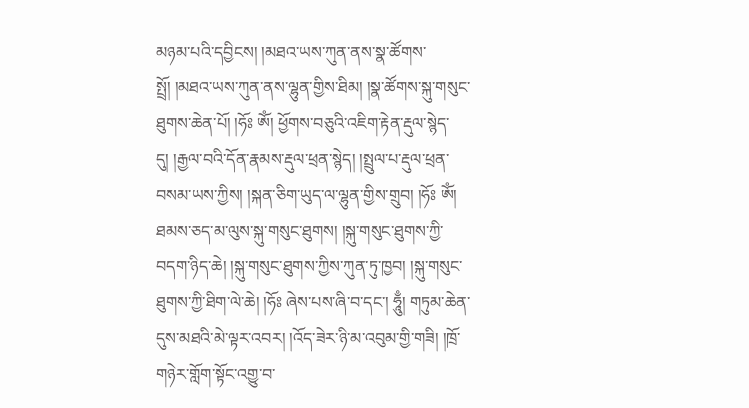མཉམ་པའི་དབྱིངས། །མཐའ་ཡས་ཀུན་ནས་སྣ་ཚོགས་སྤྲོ། །མཐའ་ཡས་ཀུན་ནས་ལྷུན་གྱིས་ཐིམ། །སྣ་ཚོགས་སྐུ་གསུང་ཐུགས་ཆེན་པོ། །ཧོཿ ༀ། ཕྱོགས་བཅུའི་འཇིག་རྟེན་རྡུལ་སྙེད་དུ། །རྒྱལ་བའི་དོན་རྣམས་རྡུལ་ཕྲན་སྙེད། །སྤྲུལ་པ་རྡུལ་ཕྲན་བསམ་ཡས་ཀྱིས། །སྐན་ཅིག་ཡུད་ལ་ལྷུན་གྱིས་གྲུབ། །ཧོཿ ༀ། ཐམས་ཅད་མ་ལུས་སྐུ་གསུང་ཐུགས། །སྐུ་གསུང་ཐུགས་ཀྱི་བདག་ཉིད་ཆེ། །སྐུ་གསུང་ཐུགས་ཀྱིས་ཀུན་ཏུ་ཁྱབ། །སྐུ་གསུང་ཐུགས་ཀྱི་ཐིག་ལེ་ཆེ། །ཧོཿ ཞེས་པས་ཞི་བ་དང་། ཧཱུྃ། གཏུམ་ཆེན་དུས་མཐའི་མེ་ལྟར་འབར། །འོད་ཟེར་ཉི་མ་འབུམ་གྱི་གཟི། །ཁྲོ་གཉེར་གློག་སྟོང་འགྱུ་བ་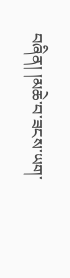བཞིན། །མཆེ་བ་ཟངས་ཡག་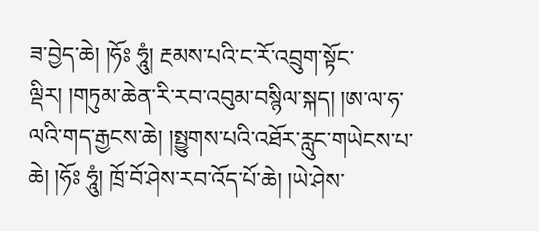ཟ་བྱེད་ཆེ། །ཧོཿ ཧཱུཾ། རྔམས་པའི་ང་རོ་འབྲུག་སྟོང་ལྡིར། །གཏུམ་ཆེན་རི་རབ་འབུམ་བསྙིལ་སྐད། །ཨ་ལ་ཧ་ལའི་གད་རྒྱངས་ཆེ། །སྤྱུགས་པའི་འཐོར་རླུང་གཡེངས་པ་ཆེ། །ཧོཿ ཧཱུཾ། ཁྲོ་བོ་ཤེས་རབ་འོད་པོ་ཆེ། །ཡེ་ཤེས་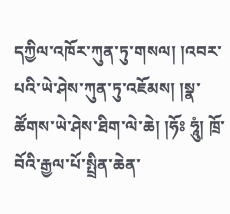དཀྱིལ་འཁོར་ཀུན་ཏུ་གསལ། །འབར་པའི་ཡེ་ཤེས་ཀུན་ཏུ་འཇོམས། །སྣ་ཚོགས་ཡེ་ཤེས་ཐིག་ལེ་ཆེ། །ཧོཿ ཧཱུཾ། ཁྲོ་བོའི་རྒྱལ་པོ་སྤྲིན་ཆེན་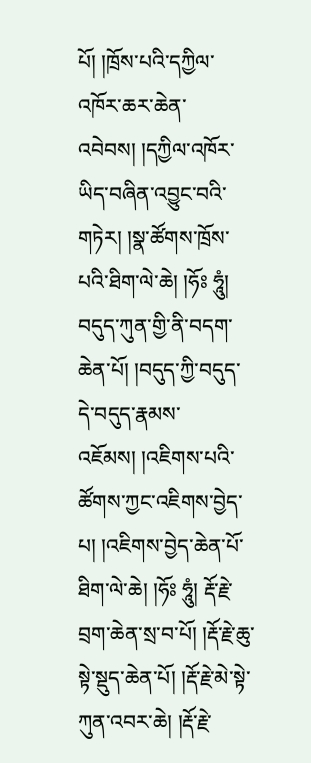པོ། །ཁྲོས་པའི་དཀྱིལ་འཁོར་ཆར་ཆེན་འབེབས། །དཀྱིལ་འཁོར་ཡིད་བཞིན་འབྱུང་བའི་གཏེར། །སྣ་ཚོགས་ཁྲོས་པའི་ཐིག་ལེ་ཆེ། །ཧོཿ ཧཱུཾ། བདུད་ཀུན་གྱི་ནི་བདག་ཆེན་པོ། །བདུད་ཀྱི་བདུད་དེ་བདུད་རྣམས་འཇོམས། །འཇིགས་པའི་ཚོགས་ཀྱང་འཇིགས་བྱེད་པ། །འཇིགས་བྱེད་ཆེན་པོ་ཐིག་ལེ་ཆེ། །ཧོཿ ཧཱུཾ། རྡོ་རྗེ་བྲག་ཆེན་སྲ་བ་པོ། །རྡོ་རྗེ་ཆུ་སྟེ་སྡུད་ཆེན་པོ། །རྡོ་རྗེ་མེ་སྟེ་ཀུན་འབར་ཆེ། །རྡོ་རྗེ་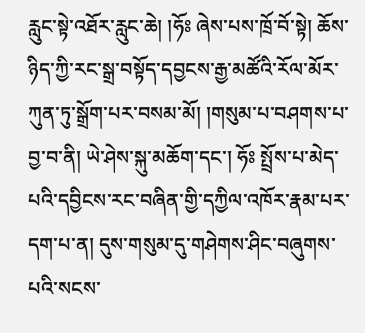རླུང་སྟེ་འཐོར་རླུང་ཆེ། །ཧོཿ ཞེས་པས་ཁྲོ་བོ་སྟེ། ཆོས་ཉིད་ཀྱི་རང་སྒྲ་བསྟོད་དབྱངས་རྒྱ་མཚོའི་རོལ་མོར་ཀུན་ཏུ་སྒྲོག་པར་བསམ་མོ། །གསུམ་པ་བཤགས་པ་བྱ་བ་ནི། ཡེ་ཤེས་སྐུ་མཆོག་དང་། ཧོཿ སྤྲོས་པ་མེད་པའི་དབྱིངས་རང་བཞིན་གྱི་དཀྱིལ་འཁོར་རྣམ་པར་དག་པ་ན། དུས་གསུམ་དུ་གཤེགས་ཤིང་བཞུགས་པའི་སངས་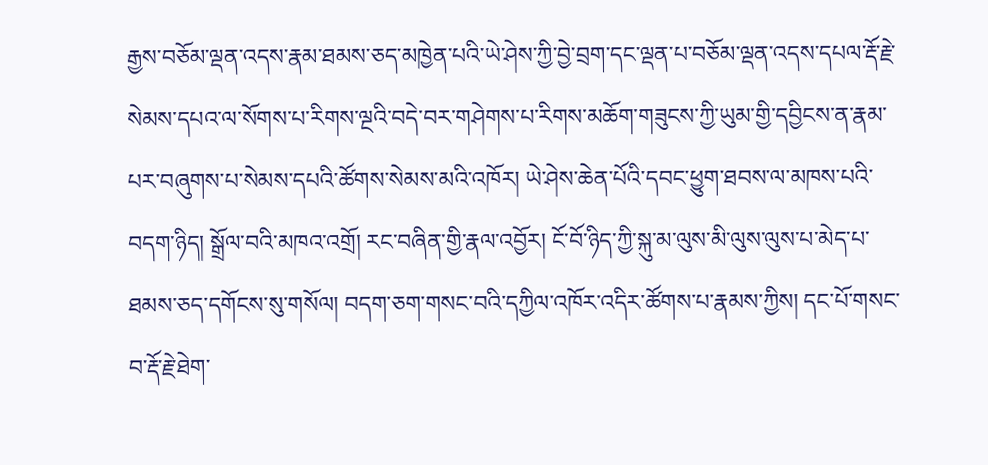རྒྱས་བཅོམ་ལྡན་འདས་རྣམ་ཐམས་ཅད་མཁྱེན་པའི་ཡེ་ཤེས་ཀྱི་བྱེ་བྲག་དང་ལྡན་པ་བཅོམ་ལྡན་འདས་དཔལ་རྡོ་རྗེ་སེམས་དཔའ་ལ་སོགས་པ་རིགས་ལྔའི་བདེ་བར་གཤེགས་པ་རིགས་མཆོག་གཟུངས་ཀྱི་ཡུམ་གྱི་དབྱིངས་ན་རྣམ་པར་བཞུགས་པ་སེམས་དཔའི་ཚོགས་སེམས་མའི་འཁོར། ཡེ་ཤེས་ཆེན་པོའི་དབང་ཕྱུག་ཐབས་ལ་མཁས་པའི་བདག་ཉིད། སྒྲོལ་བའི་མཁའ་འགྲོ། རང་བཞིན་གྱི་རྣལ་འབྱོར། ངོ་བོ་ཉིད་ཀྱི་སྐུ་མ་ལུས་མི་ལུས་ལུས་པ་མེད་པ་ཐམས་ཅད་དགོངས་སུ་གསོལ། བདག་ཅག་གསང་བའི་དཀྱིལ་འཁོར་འདིར་ཚོགས་པ་རྣམས་ཀྱིས། དང་པོ་གསང་བ་རྡོ་རྗེ་ཐེག་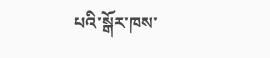པའི་སྒོར་ཁས་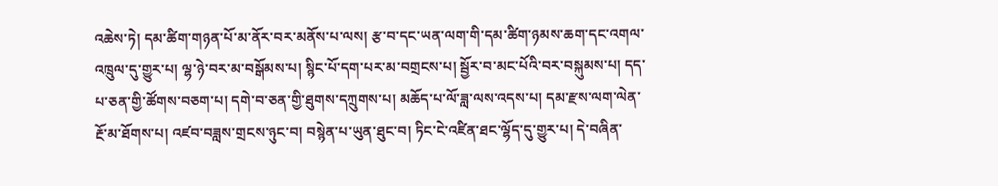འཆེས་ཏེ། དམ་ཚིག་གཉན་པོ་མ་ནོར་བར་མནོས་པ་ལས། རྩ་བ་དང་ཡན་ལག་གི་དམ་ཚིག་ཉམས་ཆག་དང་འགལ་འཁྲུལ་དུ་གྱུར་པ། ལྷ་ཉེ་བར་མ་བསྒོམས་པ། སྙིང་པོ་དག་པར་མ་བགྲངས་པ། སྦྱོར་བ་མང་པོའི་བར་བསྐུམས་པ། དད་པ་ཅན་གྱི་ཚོགས་བཅག་པ། དགེ་བ་ཅན་གྱི་ཐུགས་དཀྲུགས་པ། མཆོད་པ་ལོ་ཟླ་ལས་འདས་པ། དམ་རྫས་ལག་ལེན་རྔོ་མ་ཐོགས་པ། འཛབ་བཟླས་གྲངས་ཉུང་བ། བསྙེན་པ་ཡུན་ཐུང་བ། ཏིང་ངེ་འཛིན་ཐང་ལྷོད་དུ་གྱུར་པ། དེ་བཞིན་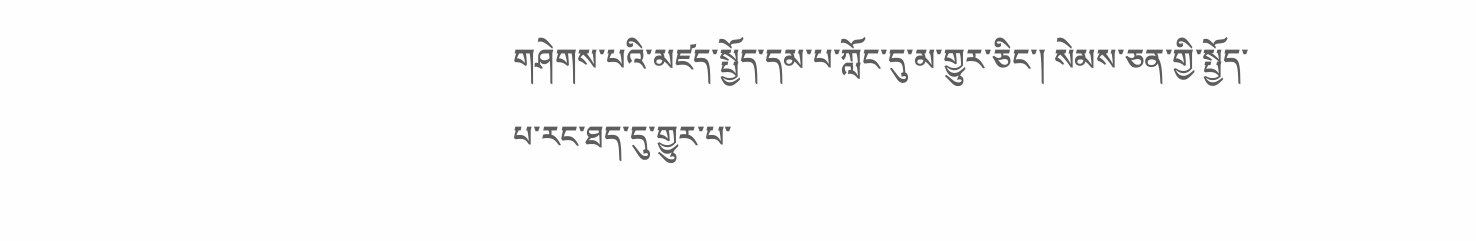གཤེགས་པའི་མཛད་སྤྱོད་དམ་པ་ཀློང་དུ་མ་གྱུར་ཅིང་། སེམས་ཅན་གྱི་སྤྱོད་པ་རང་ཐད་དུ་གྱུར་པ་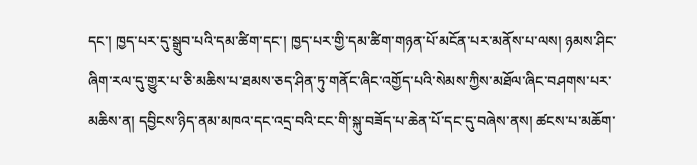དང་། ཁྱད་པར་དུ་སྒྲུབ་པའི་དམ་ཚིག་དང་། ཁྱད་པར་གྱི་དམ་ཚིག་གཉན་པོ་མངོན་པར་མནོས་པ་ལས། ཉམས་ཤིང་ཞིག་རལ་དུ་གྱུར་པ་ཅི་མཆིས་པ་ཐམས་ཅད་ཤིན་ཏུ་གནོང་ཞིང་འགྱོད་པའི་སེམས་ཀྱིས་མཐོལ་ཞིང་བཤགས་པར་མཆིས་ན། དབྱིངས་ཉིད་ནམ་མཁའ་དང་འདྲ་བའི་ངང་གི་སྐུ་བཟོད་པ་ཆེན་པོ་དང་དུ་བཞེས་ནས། ཚངས་པ་མཆོག་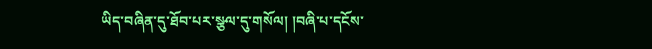ཡིད་བཞིན་དུ་ཐོབ་པར་སྩལ་དུ་གསོལ། །བཞི་པ་དངོས་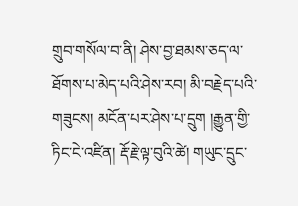གྲུབ་གསོལ་བ་ནི། ཤེས་བྱ་ཐམས་ཅད་ལ་ཐོགས་པ་མེད་པའི་ཤེས་རབ། མི་བརྗེད་པའི་གཟུངས། མངོན་པར་ཤེས་པ་དྲུག །རྒྱུན་གྱི་ཏིང་ངེ་འཛིན། རྡོ་རྗེ་ལྟ་བུའི་ཚེ། གཡུང་དྲུང་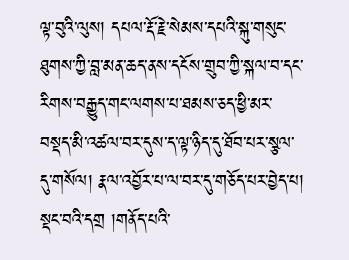ལྟ་བུའི་ལུས། དཔལ་རྡོ་རྗེ་སེམས་དཔའི་སྐུ་གསུང་ཐུགས་ཀྱི་བླ་མན་ཆད་ནས་དངོས་གྲུབ་ཀྱི་སྐལ་བ་དང་རིགས་བརྒྱུད་གང་ལགས་པ་ཐམས་ཅད་ཕྱི་མར་བསྡད་མི་འཚལ་བར་དུས་ད་ལྟ་ཉིད་དུ་ཐོབ་པར་སྩལ་དུ་གསོལ། རྣལ་འབྱོར་པ་ལ་བར་དུ་གཅོད་པར་བྱེད་པ། སྡང་བའི་དགྲ །གནོད་པའི་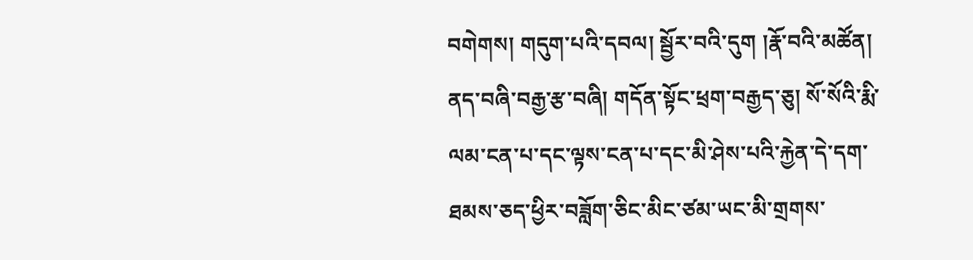བགེགས། གདུག་པའི་དབལ། སྦྱོར་བའི་དུག །རྣོ་བའི་མཚོན། ནད་བཞི་བརྒྱ་རྩ་བཞི། གདོན་སྟོང་ཕྲག་བརྒྱད་ཅུ། སོ་སོའི་རྨི་ལམ་ངན་པ་དང་ལྟས་ངན་པ་དང་མི་ཤེས་པའི་རྐྱེན་དེ་དག་ཐམས་ཅད་ཕྱིར་བཟློག་ཅིང་མིང་ཙམ་ཡང་མི་གྲགས་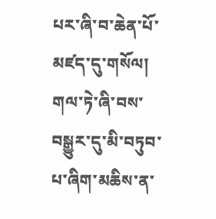པར་ཞི་བ་ཆེན་པོ་མཛད་དུ་གསོལ། གལ་ཏེ་ཞི་བས་བསྒྱུར་དུ་མི་བཏུབ་པ་ཞིག་མཆིས་ན་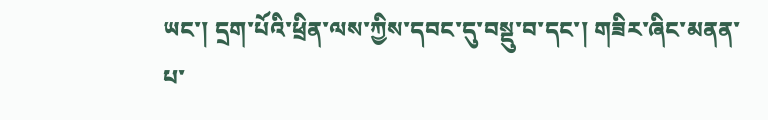ཡང་། དྲག་པོའི་ཕྲིན་ལས་ཀྱིས་དབང་དུ་བསྡུ་བ་དང་། གཟིར་ཞིང་མནན་པ་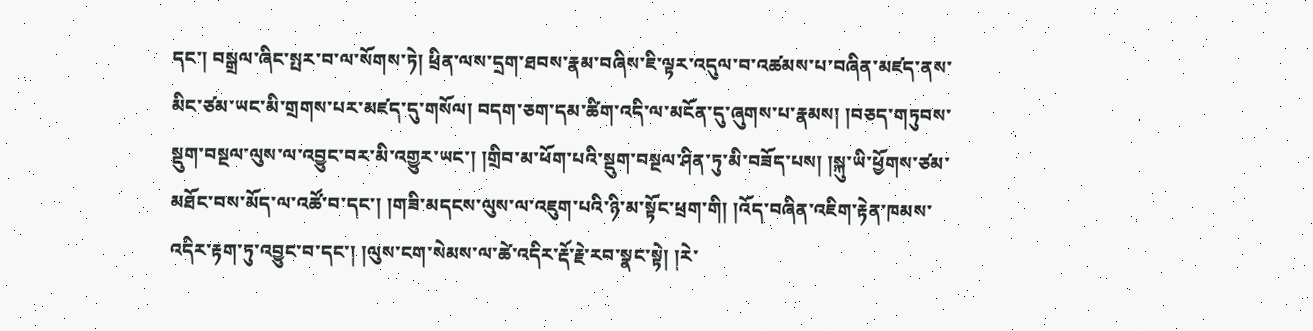དང་། བསྒྲལ་ཞིང་སྤར་བ་ལ་སོགས་ཏེ། ཕྲིན་ལས་དྲག་ཐབས་རྣམ་བཞིས་ཇི་ལྟར་འདུལ་བ་འཚམས་པ་བཞིན་མཛད་ནས་མིང་ཙམ་ཡང་མི་གྲགས་པར་མཛད་དུ་གསོལ། བདག་ཅག་དམ་ཚིག་འདི་ལ་མངོན་དུ་ཞུགས་པ་རྣམས། །བཅད་གཏུབས་སྡུག་བསྔལ་ལུས་ལ་འབྱུང་བར་མི་འགྱུར་ཡང་། །གྲིབ་མ་ཕོག་པའི་སྡུག་བསྔལ་ཤིན་ཏུ་མི་བཟོད་པས། །སྐུ་ཡི་ཕྱོགས་ཙམ་མཐོང་བས་མོད་ལ་འཚོ་བ་དང་། །གཟི་མདངས་ལུས་ལ་འཇུག་པའི་ཉི་མ་སྟོང་ཕྲག་གི། །འོད་བཞིན་འཇིག་རྟེན་ཁམས་འདིར་རྟག་ཏུ་འབྱུང་བ་དང་། །ལུས་ངག་སེམས་ལ་ཚེ་འདིར་རྡོ་རྗེ་རབ་སྣང་སྟེ། །རེ་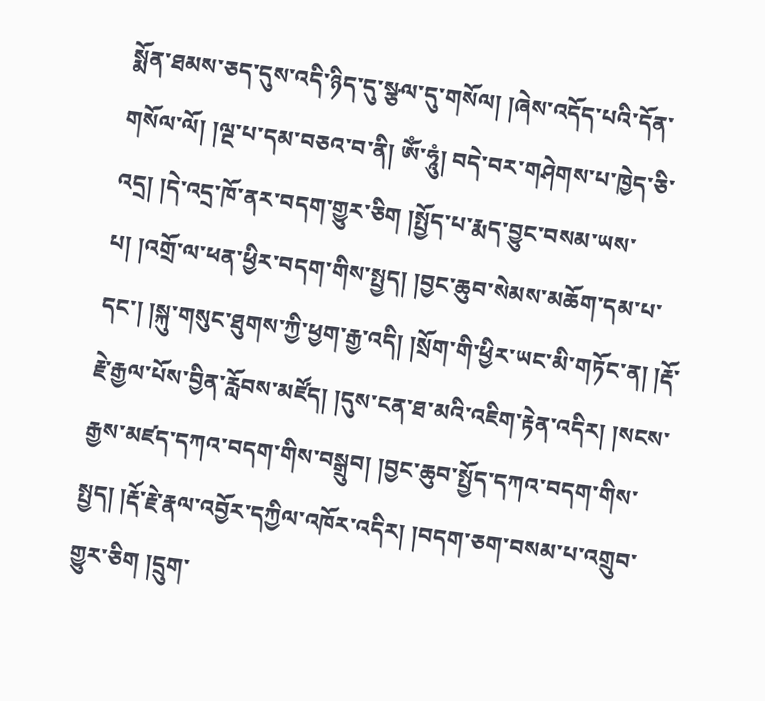སྨོན་ཐམས་ཅད་དུས་འདི་ཉིད་དུ་སྩལ་དུ་གསོལ། །ཞེས་འདོད་པའི་དོན་གསོལ་ལོ། །ལྔ་པ་དམ་བཅའ་བ་ནི། ༀ་ཧཱུཾ། བདེ་བར་གཤེགས་པ་ཁྱེད་ཅི་འདྲ། །དེ་འདྲ་ཁོ་ནར་བདག་གྱུར་ཅིག །སྤྱོད་པ་རྨད་བྱུང་བསམ་ཡས་པ། །འགྲོ་ལ་ཕན་ཕྱིར་བདག་གིས་སྤྱད། །བྱང་ཆུབ་སེམས་མཆོག་དམ་པ་དང་། །སྐུ་གསུང་ཐུགས་ཀྱི་ཕྱག་རྒྱ་འདི། །སྲོག་གི་ཕྱིར་ཡང་མི་གཏོང་ན། །རྡོ་རྗེ་རྒྱལ་པོས་བྱིན་རློབས་མཛོད། །དུས་ངན་ཐ་མའི་འཇིག་རྟེན་འདིར། །སངས་རྒྱས་མཛད་དཀའ་བདག་གིས་བསྒྲུབ། །བྱང་ཆུབ་སྤྱོད་དཀའ་བདག་གིས་སྤྱད། །རྡོ་རྗེ་རྣལ་འབྱོར་དཀྱིལ་འཁོར་འདིར། །བདག་ཅག་བསམ་པ་འགྲུབ་གྱུར་ཅིག །དྲུག་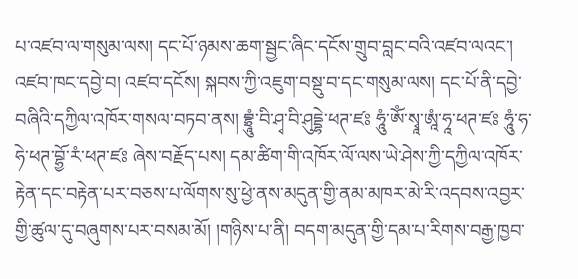པ་འཛབ་ལ་གསུམ་ལས། དང་པོ་ཉམས་ཆག་སྦྱང་ཞིང་དངོས་གྲུབ་བླང་བའི་འཛབ་ལའང་། འཛབ་ཁང་དབྱེ་བ། འཛབ་དངོས། སྐབས་ཀྱི་འཇུག་བསྡུ་བ་དང་གསུམ་ལས། དང་པོ་ནི་དབྱེ་བཞིའི་དཀྱིལ་འཁོར་གསལ་བཏབ་ནས། བྷྲཱུཾ་བི་ཤྭ་བི་ཤུདྡྷེ་ཕཊ་ཛཿ ཧཱུཾ་ༀ་སྭཱ་ཨཱཾ་ཧཱ་ཕཊ་ཛཿ ཧཱུཾ་ཧ་ཧེ་ཕཊ་བྷྱོ་རཾ་ཕཊ་ཛཿ ཞེས་བརྗོད་པས། དམ་ཚིག་གི་འཁོར་ལོ་ལས་ཡེ་ཤེས་ཀྱི་དཀྱིལ་འཁོར་རྟེན་དང་བརྟེན་པར་བཅས་པ་ལོགས་སུ་ཕྱེ་ནས་མདུན་གྱི་ནམ་མཁར་མེ་རི་འདབས་འབྱར་གྱི་ཚུལ་དུ་བཞུགས་པར་བསམ་མོ། །གཉིས་པ་ནི། བདག་མདུན་གྱི་དམ་པ་རིགས་བརྒྱ་ཁྱབ་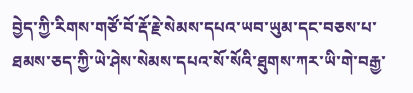བྱེད་ཀྱི་རིགས་གཙོ་བོ་རྡོ་རྗེ་སེམས་དཔའ་ཡབ་ཡུམ་དང་བཅས་པ་ཐམས་ཅད་ཀྱི་ཡེ་ཤེས་སེམས་དཔའ་སོ་སོའི་ཐུགས་ཀར་ཡི་གེ་བརྒྱ་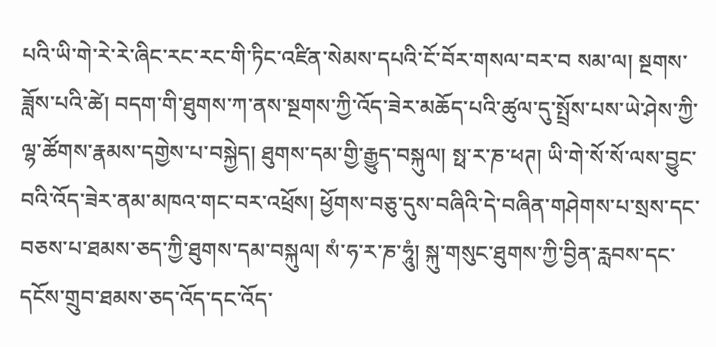པའི་ཡི་གེ་རེ་རེ་ཞིང་རང་རང་གི་ཏིང་འཛིན་སེམས་དཔའི་ངོ་བོར་གསལ་བར་བ སམ་ལ། སྔགས་ཟློས་པའི་ཚེ། བདག་གི་ཐུགས་ཀ་ནས་སྔགས་ཀྱི་འོད་ཟེར་མཆོད་པའི་ཚུལ་དུ་སྤྲོས་པས་ཡེ་ཤེས་ཀྱི་ལྷ་ཚོགས་རྣམས་དགྱེས་པ་བསྐྱེད། ཐུགས་དམ་གྱི་རྒྱུད་བསྐུལ། སྥ་ར་ཎ་ཕཊ། ཡི་གེ་སོ་སོ་ལས་བྱུང་བའི་འོད་ཟེར་ནམ་མཁའ་གང་བར་འཕྲོས། ཕྱོགས་བཅུ་དུས་བཞིའི་དེ་བཞིན་གཤེགས་པ་སྲས་དང་བཅས་པ་ཐམས་ཅད་ཀྱི་ཐུགས་དམ་བསྐུལ། སཾ་ཧ་ར་ཎ་ཧཱུཾ། སྐུ་གསུང་ཐུགས་ཀྱི་བྱིན་རླབས་དང་དངོས་གྲུབ་ཐམས་ཅད་འོད་དང་འོད་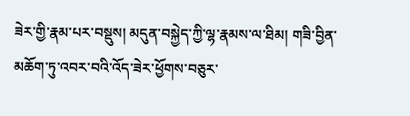ཟེར་གྱི་རྣམ་པར་བསྡུས། མདུན་བསྐྱེད་ཀྱི་ལྷ་རྣམས་ལ་ཐིམ། གཟི་བྱིན་མཆོག་ཏུ་འབར་བའི་འོད་ཟེར་ཕྱོགས་བཅུར་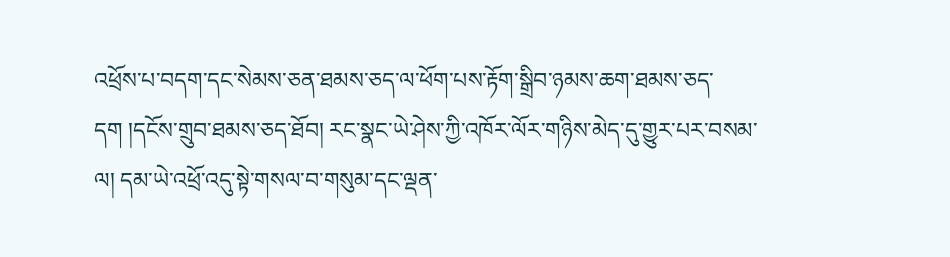འཕྲོས་པ་བདག་དང་སེམས་ཅན་ཐམས་ཅད་ལ་ཕོག་པས་རྟོག་སྒྲིབ་ཉམས་ཆག་ཐམས་ཅད་དག །དངོས་གྲུབ་ཐམས་ཅད་ཐོབ། རང་སྣང་ཡེ་ཤེས་ཀྱི་འཁོར་ལོར་གཉིས་མེད་དུ་གྱུར་པར་བསམ་ལ། དམ་ཡེ་འཕྲོ་འདུ་སྟེ་གསལ་བ་གསུམ་དང་ལྡན་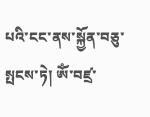པའི་ངང་ནས་སྐྱོན་བཅུ་སྤངས་ཏེ། ༀ་བཛྲ་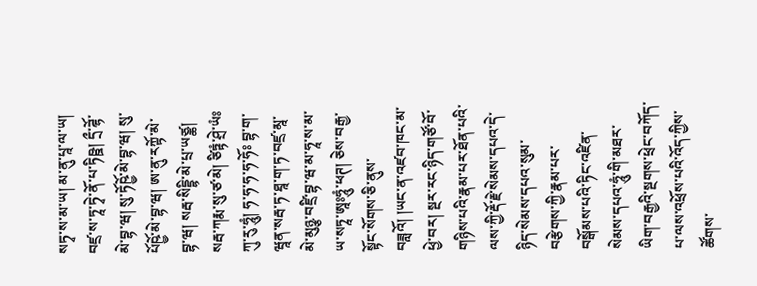སཏྭ་ས་མ་ཡ། མ་ནུ་པཱ་ལ་ཡ། བཛྲ་ས་ཏཱ་ཏྭེ་ནོ་པ་ཏིཥྛ། དྲྀ་ཌྷོ་མེ་བྷ་ཝ། སུ་ཏོཥྱོ་མེ་བྷ་ཝ། སུ་པོཥྱོ་མེ་བྷ་ཝ། ཨ་ནུ་རཀྟོ་མེ་བྷ་ཝ། སརྦ་སིདྡྷི་མེ་པྲ་ཡཙྪ། སརྦ་ཀརྨ་སུ་ཙ་མེ། ཙིཏྟཾ་ཤྲེ་ཡཾཿཀུ་རུ་ཧཱུཾ། ཧ་ཧ་ཧ་ཧ་ཧོཿ བྷ་ག་ཝཱན་སརྦ་ཏ་ཐཱ་ག་ཏ་བཛྲ་མཱ་མེ་མུཉྩ་བཛྲི་བྷ་ཝ་མ་ཧཱ་ས་མ་ཡ་སཏཱ་ཨཱཿཧཱུཾ་ཕཊ། ཅེས་བརྒྱ་སྟོང་སོགས་ཅི་ནུས་བཟླའོ། །ཡང་ན་འཛབ་ཁང་མ་ཕྱེ་བར། སྔར་རང་ཉིད་གཙོ་བོ་གཉིས་པའི་རྣམ་པར་ཐོན་པའི་ལས་ཀྱི་རྡོ་རྗེ་སེམས་དཔའ་དེ་ཉིད་སེམས་དཔའ་སུམ་བརྩེགས་ཀྱི་རྣམ་པར་བསྒོམས་པའི་ཏིང་འཛིན་སེམས་དཔའ་ཧཱུཾ་གི་མཐར་ཡིག་བརྒྱའི་སྔགས་ཕྲེང་བཀོད་པ་ལས་འཕྲོས་པའི་འོད་ཀྱིས་ཚོགས་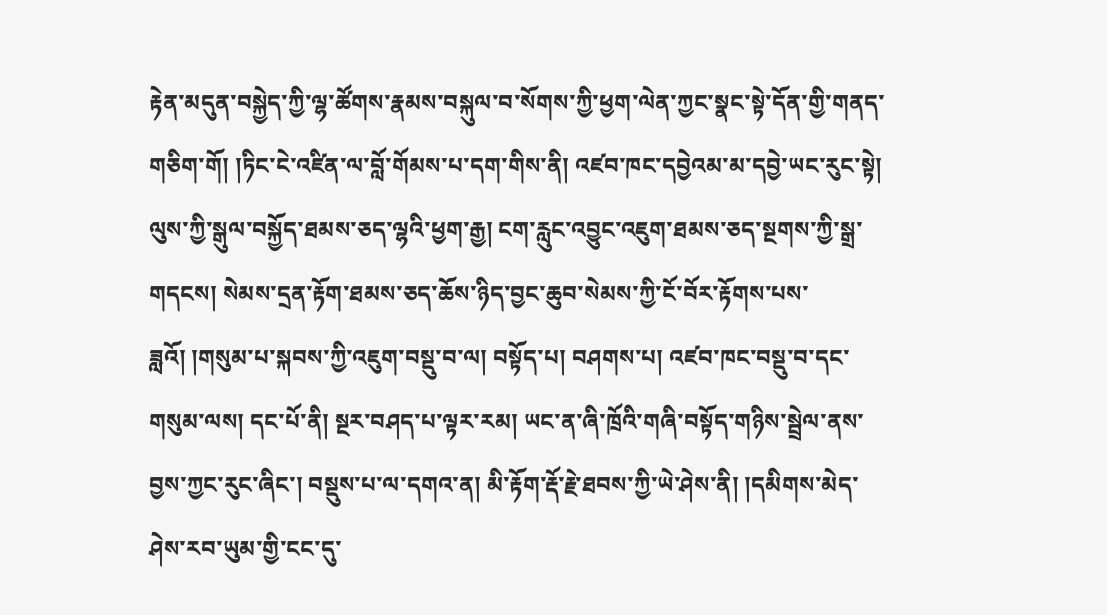རྟེན་མདུན་བསྐྱེད་ཀྱི་ལྷ་ཚོགས་རྣམས་བསྐུལ་བ་སོགས་ཀྱི་ཕྱག་ལེན་ཀྱང་སྣང་སྟེ་དོན་གྱི་གནད་གཅིག་གོ། །ཏིང་ངེ་འཛིན་ལ་བློ་གོམས་པ་དག་གིས་ནི། འཛབ་ཁང་དབྱེའམ་མ་དབྱེ་ཡང་རུང་སྟེ། ལུས་ཀྱི་སྒུལ་བསྐྱོད་ཐམས་ཅད་ལྷའི་ཕྱག་རྒྱ། ངག་རླུང་འབྱུང་འཇུག་ཐམས་ཅད་སྔགས་ཀྱི་སྒྲ་གདངས། སེམས་དྲན་རྟོག་ཐམས་ཅད་ཆོས་ཉིད་བྱང་ཆུབ་སེམས་ཀྱི་ངོ་བོར་རྟོགས་པས་ཟླའོ། །གསུམ་པ་སྐབས་ཀྱི་འཇུག་བསྡུ་བ་ལ། བསྟོད་པ། བཤགས་པ། འཛབ་ཁང་བསྡུ་བ་དང་གསུམ་ལས། དང་པོ་ནི། སྔར་བཤད་པ་ལྟར་རམ། ཡང་ན་ཞི་ཁྲོའི་གཞི་བསྟོད་གཉིས་སྦྲེལ་ནས་བྱས་ཀྱང་རུང་ཞིང་། བསྡུས་པ་ལ་དགའ་ན། མི་རྟོག་རྡོ་རྗེ་ཐབས་ཀྱི་ཡེ་ཤེས་ནི། །དམིགས་མེད་ཤེས་རབ་ཡུམ་གྱི་ངང་དུ་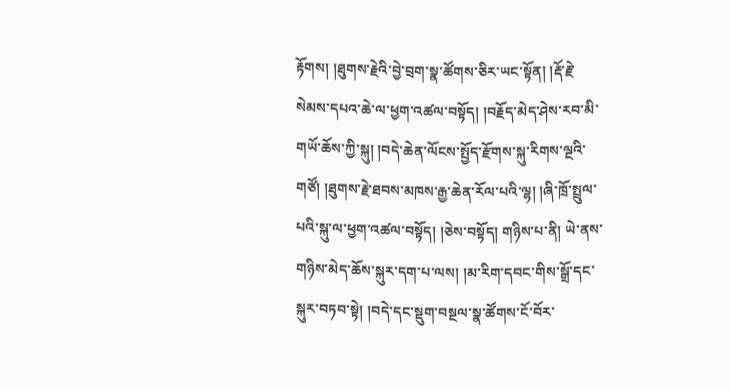རྟོགས། །ཐུགས་རྗེའི་བྱེ་བྲག་སྣ་ཚོགས་ཅིར་ཡང་སྟོན། །རྡོ་རྗེ་སེམས་དཔའ་ཆེ་ལ་ཕྱག་འཚལ་བསྟོད། །བརྗོད་མེད་ཤེས་རབ་མི་གཡོ་ཆོས་ཀྱི་སྐུ། །བདེ་ཆེན་ལོངས་སྤྱོད་རྫོགས་སྐུ་རིགས་ལྔའི་གཙོ། །ཐུགས་རྗེ་ཐབས་མཁས་རྒྱ་ཆེན་རོལ་པའི་ལྷ། །ཞི་ཁྲོ་སྤྲུལ་པའི་སྐུ་ལ་ཕྱག་འཚལ་བསྟོད། །ཅེས་བསྟོད། གཉིས་པ་ནི། ཡེ་ནས་གཉིས་མེད་ཆོས་སྐུར་དག་པ་ལས། །མ་རིག་དབང་གིས་སྒྲོ་དང་སྐུར་བཏབ་སྟེ། །བདེ་དང་སྡུག་བསྔལ་སྣ་ཚོགས་ངོ་བོར་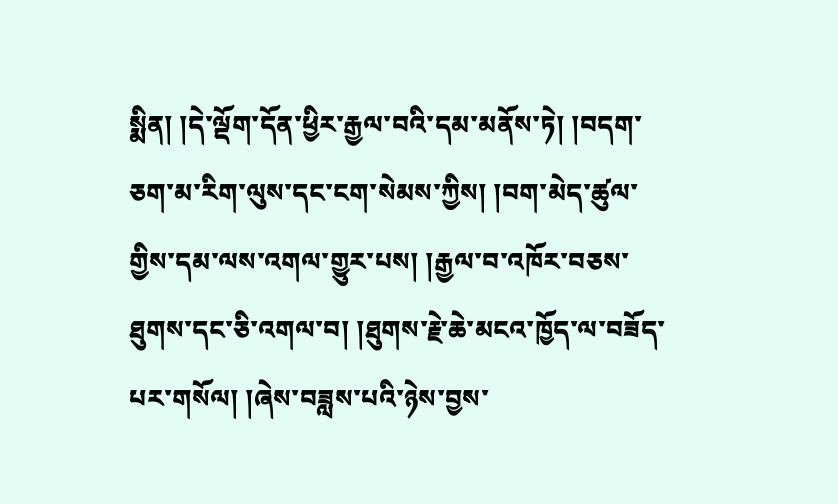སྨིན། །དེ་ལྡོག་དོན་ཕྱིར་རྒྱལ་བའི་དམ་མནོས་ཏེ། །བདག་ཅག་མ་རིག་ལུས་དང་ངག་སེམས་ཀྱིས། །བག་མེད་ཚུལ་གྱིས་དམ་ལས་འགལ་གྱུར་པས། །རྒྱལ་བ་འཁོར་བཅས་ཐུགས་དང་ཅི་འགལ་བ། །ཐུགས་རྗེ་ཆེ་མངའ་ཁྱོད་ལ་བཟོད་པར་གསོལ། །ཞེས་བཟླས་པའི་ཉེས་བྱས་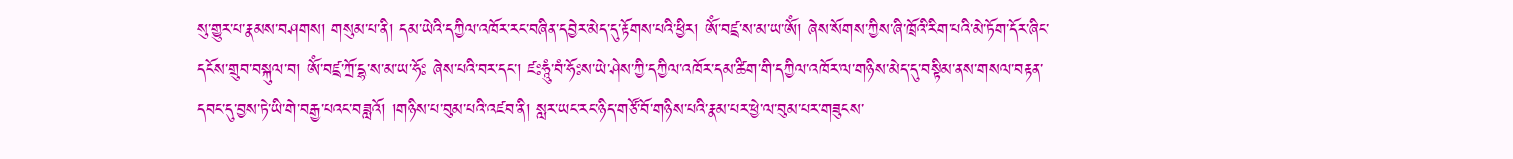སུ་གྱུར་པ་རྣམས་བཤགས། གསུམ་པ་ནི། དམ་ཡེའི་དཀྱིལ་འཁོར་རང་བཞིན་དབྱེར་མེད་དུ་རྟོགས་པའི་ཕྱིར། ༀ་བཛྲ་ས་མ་ཡ་ༀ། ཞེས་སོགས་ཀྱིས་ཞི་ཁྲོའི་རིག་པའི་མེ་ཏོག་དོར་ཞིང་དངོས་གྲུབ་བསྐུལ་བ། ༀ་བཛྲ་ཀྲོ་དྷ་ས་མ་ཡ་ཧོཿ ཞེས་པའི་བར་དང་། ཛཿཧཱུཾ་བཾ་ཧོཿས་ཡེ་ཤེས་ཀྱི་དཀྱིལ་འཁོར་དམ་ཚིག་གི་དཀྱིལ་འཁོར་ལ་གཉིས་མེད་དུ་བསྟིམ་ནས་གསལ་བརྟན་དབང་དུ་བྱས་ཏེ་ཡི་གེ་བརྒྱ་པའང་བཟླའོ། །གཉིས་པ་བུམ་པའི་འཛབ་ནི། སླར་ཡང་རང་ཉིད་གཙོ་བོ་གཉིས་པའི་རྣམ་པར་ཕྱེ་ལ་བུམ་པར་གཟུངས་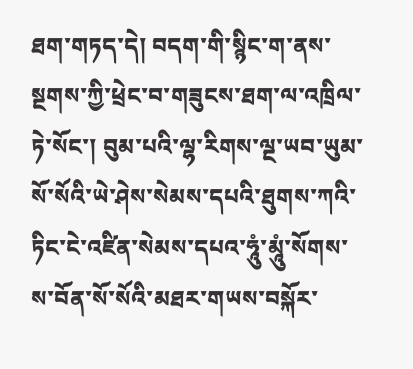ཐག་གཏད་དེ། བདག་གི་སྙིང་ག་ནས་སྔགས་ཀྱི་ཕྲེང་བ་གཟུངས་ཐག་ལ་འཁྲིལ་ཏེ་སོང་། བུམ་པའི་ལྷ་རིགས་ལྔ་ཡབ་ཡུམ་སོ་སོའི་ཡེ་ཤེས་སེམས་དཔའི་ཐུགས་ཀའི་ཏིང་ངེ་འཛིན་སེམས་དཔའ་ཧཱུཾ་མཱུཾ་སོགས་ས་བོན་སོ་སོའི་མཐར་གཡས་བསྐོར་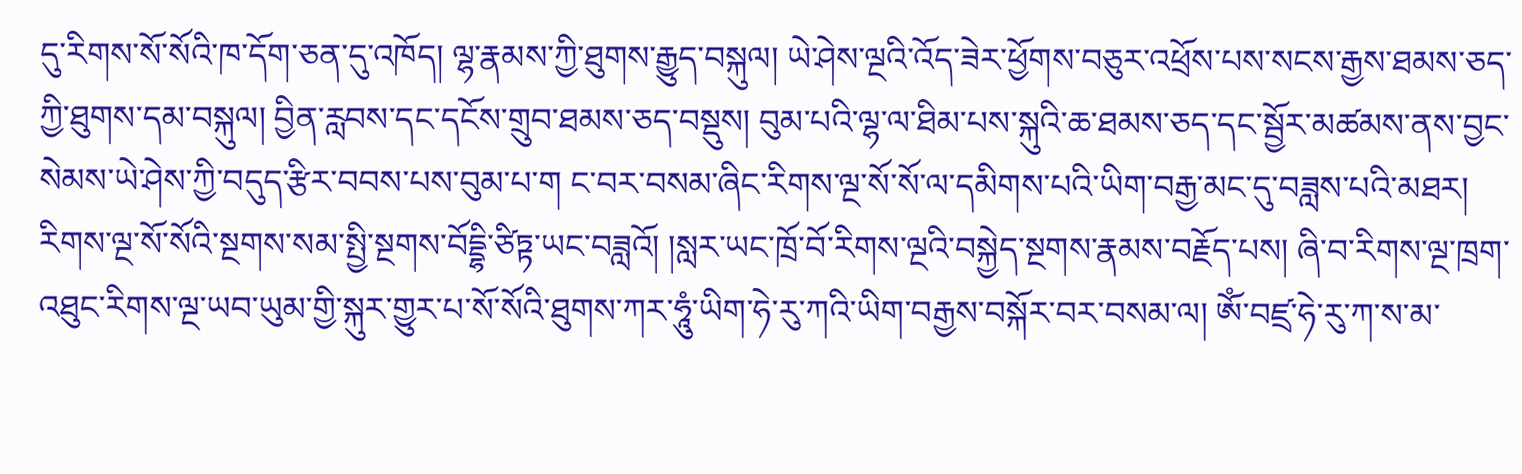དུ་རིགས་སོ་སོའི་ཁ་དོག་ཅན་དུ་འཁོད། ལྷ་རྣམས་ཀྱི་ཐུགས་རྒྱུད་བསྐུལ། ཡེ་ཤེས་ལྔའི་འོད་ཟེར་ཕྱོགས་བཅུར་འཕྲོས་པས་སངས་རྒྱས་ཐམས་ཅད་ཀྱི་ཐུགས་དམ་བསྐུལ། བྱིན་རླབས་དང་དངོས་གྲུབ་ཐམས་ཅད་བསྡུས། བུམ་པའི་ལྷ་ལ་ཐིམ་པས་སྐུའི་ཆ་ཐམས་ཅད་དང་སྦྱོར་མཚམས་ནས་བྱང་སེམས་ཡེ་ཤེས་ཀྱི་བདུད་རྩིར་བབས་པས་བུམ་པ་ག ང་བར་བསམ་ཞིང་རིགས་ལྔ་སོ་སོ་ལ་དམིགས་པའི་ཡིག་བརྒྱ་མང་དུ་བཟླས་པའི་མཐར། རིགས་ལྔ་སོ་སོའི་སྔགས་སམ་སྤྱི་སྔགས་བོདྡྷི་ཙིཏྟ་ཡང་བཟླའོ། །སླར་ཡང་ཁྲོ་བོ་རིགས་ལྔའི་བསྐྱེད་སྔགས་རྣམས་བརྗོད་པས། ཞི་བ་རིགས་ལྔ་ཁྲག་འཐུང་རིགས་ལྔ་ཡབ་ཡུམ་གྱི་སྐུར་གྱུར་པ་སོ་སོའི་ཐུགས་ཀར་ཧཱུཾ་ཡིག་ཧེ་རུ་ཀའི་ཡིག་བརྒྱས་བསྐོར་བར་བསམ་ལ། ༀ་བཛྲ་ཧེ་རུ་ཀ་ས་མ་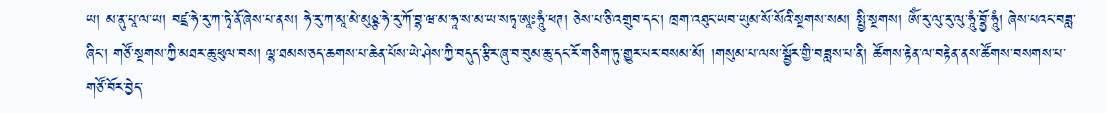ཡ། མ་ནུ་པཱ་ལ་ཡ། བཛྲ་ཧེ་རུ་ཀ་ཏྭེ་ནོ་ཞེས་པ་ནས། ཧེ་རུ་ཀ་མཱ་མེ་མུཉྩ་ཧེ་རུ་ཀོ་བྷ་ཝ་མ་ཧཱ་ས་མ་ཡ་སཏྭ་ཨཱཿཧཱུཾ་ཕཊ། ཅེས་པ་ཅི་འགྲུབ་དང་། ཁྲག་འཐུང་ཡབ་ཡུམ་སོ་སོའི་སྔགས་སམ། སྤྱི་སྔགས། ༀ་རུ་ལུ་རུ་ལུ་ཧཱུཾ་བྷྱོ་ཧཱུཾ། ཞེས་པའང་བཟླ་ཞིང་། གཙོ་སྔགས་ཀྱི་མཐར་ཆུ་ཕུལ་བས། ལྷ་ཐམས་ཅད་ཆགས་པ་ཆེན་པོས་ཡེ་ཤེས་ཀྱི་བདུད་རྩིར་ཞུ་བ་བུམ་ཆུ་དང་རོ་གཅིག་ཏུ་གྱུར་པར་བསམ་མོ། །གསུམ་པ་ལས་སྦྱོར་གྱི་བཟླས་པ་ནི། ཚོགས་རྟེན་ལ་བརྟེན་ནས་ཚོགས་བསགས་པ་གཙོ་བོར་བྱེད་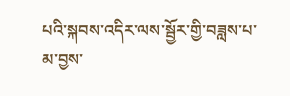པའི་སྐབས་འདིར་ལས་སྦྱོར་གྱི་བཟླས་པ་མ་བྱས་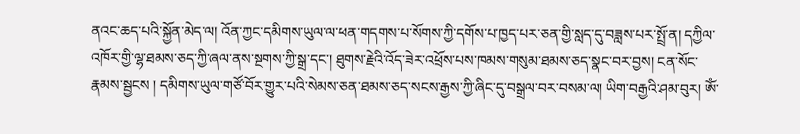ནའང་ཆད་པའི་སྐྱོན་མེད་ལ། འོན་ཀྱང་དམིགས་ཡུལ་ལ་ཕན་གདགས་པ་སོགས་ཀྱི་དགོས་པ་ཁྱད་པར་ཅན་གྱི་སླད་དུ་བཟླས་པར་སྤྲོ་ན། དཀྱིལ་འཁོར་གྱི་ལྷ་ཐམས་ཅད་ཀྱི་ཞལ་ནས་སྔགས་ཀྱི་སྒྲ་དང་། ཐུགས་རྗེའི་འོད་ཟེར་འཕྲོས་པས་ཁམས་གསུམ་ཐམས་ཅད་སྣང་བར་བྱས། ངན་སོང་རྣམས་སྦྱངས ། དམིགས་ཡུལ་གཙོ་བོར་གྱུར་པའི་སེམས་ཅན་ཐམས་ཅད་སངས་རྒྱས་ཀྱི་ཞིང་དུ་བསྒྲལ་བར་བསམ་ལ། ཡིག་བརྒྱའི་ཤམ་བུར། ༀ་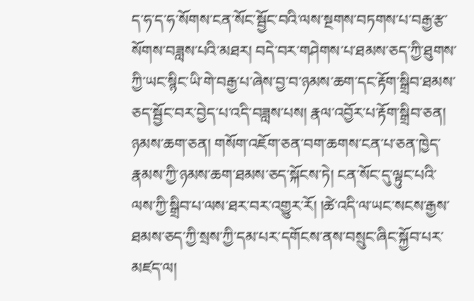ད་ཧ་ད་ཧ་སོགས་ངན་སོང་སྦྱོང་བའི་ལས་སྔགས་བཏགས་པ་བརྒྱ་རྩ་སོགས་བཟླས་པའི་མཐར། བདེ་བར་གཤེགས་པ་ཐམས་ཅད་ཀྱི་ཐུགས་ཀྱི་ཡང་སྙིང་ཡི་གེ་བརྒྱ་པ་ཞེས་བྱ་བ་ཉམས་ཆག་དང་རྟོག་སྒྲིབ་ཐམས་ཅད་སྦྱོང་བར་བྱེད་པ་འདི་བཟླས་པས། རྣལ་འབྱོར་པ་རྟོག་སྒྲིབ་ཅན། ཉམས་ཆག་ཅན། གསོག་འཇོག་ཅན་བག་ཆགས་ངན་པ་ཅན་ཁྱེད་རྣམས་ཀྱི་ཉམས་ཆག་ཐམས་ཅད་སྐོངས་ཏེ། ངན་སོང་དུ་ལྟུང་པའི་ལས་ཀྱི་སྒྲིབ་པ་ལས་ཐར་བར་འགྱུར་རོ། །ཚེ་འདི་ལ་ཡང་སངས་རྒྱས་ཐམས་ཅད་ཀྱི་སྲས་ཀྱི་དམ་པར་དགོངས་ནས་བསྲུང་ཞིང་སྐྱོབ་པར་མཛད་ལ།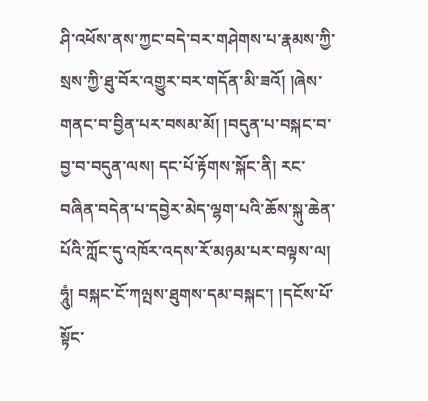ཤི་འཕོས་ནས་ཀྱང་བདེ་བར་གཤེགས་པ་རྣམས་ཀྱི་སྲས་ཀྱི་ཐུ་བོར་འགྱུར་བར་གདོན་མི་ཟའོ། །ཞེས་གནང་བ་བྱིན་པར་བསམ་མོ། །བདུན་པ་བསྐང་བ་བྱ་བ་བདུན་ལས། དང་པོ་རྟོགས་སྐོང་ནི། རང་བཞིན་བདེན་པ་དབྱེར་མེད་ལྷག་པའི་ཆོས་སྐུ་ཆེན་པོའི་ཀློང་དུ་འཁོར་འདས་རོ་མཉམ་པར་བལྟས་ལ། ཧཱུཾ། བསྐང་ངོ་ཀལྤས་ཐུགས་དམ་བསྐང་། །དངོས་པོ་སྟོང་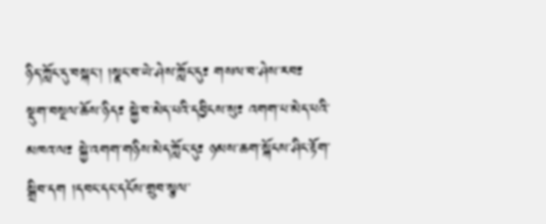ཉིད་ཀློང་དུ་བསྐང་། །སྣང་བ་ཡེ་ཤེས་ཀློང་དུ༴ གསལ་བ་ཤེས་རབ༴ སྡུག་བསྔལ་ཆོས་ཉིད༴ སྐྱེ་བ་མེད་པའི་དབྱིངས་སུ༴ འགག་པ་མེད་པའི་མཁའ་ལ༴ སྐྱེ་འགག་གཉིས་མེད་ཀློང་དུ༴ ཉམས་ཆག་སྐོངས་ཤིང་རྟོག་སྒྲིབ་དག །དབང་དང་དངོས་གྲུབ་སྩལ་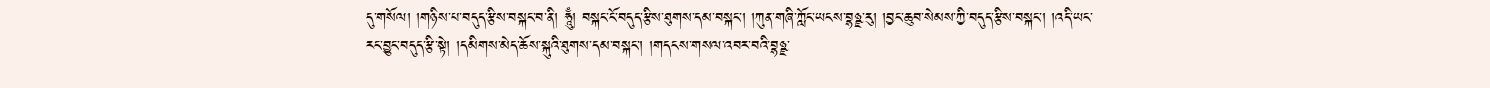དུ་གསོལ། །གཉིས་པ་བདུད་རྩིས་བསྐང་བ་ནི། ཧཱུྃ། བསྐང་ངོ་བདུད་རྩིས་ཐུགས་དམ་བསྐང་། །ཀུན་གཞི་ཀློང་ཡངས་བྷཉྫ་རུ། །བྱང་ཆུབ་སེམས་ཀྱི་བདུད་རྩིས་བསྐང་། །འདི་ཡང་རང་བྱུང་བདུད་རྩི་སྟེ། །དམིགས་མེད་ཆོས་སྐུའི་ཐུགས་དམ་བསྐང་། །གདངས་གསལ་འབར་བའི་བྷཉྫ་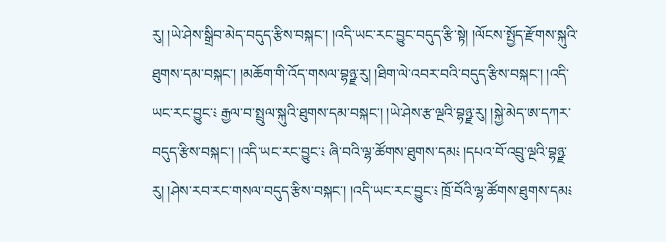རུ། །ཡེ་ཤེས་སྒྲིབ་མེད་བདུད་རྩིས་བསྐང་། །འདི་ཡང་རང་བྱུང་བདུད་རྩི་སྟེ། །ལོངས་སྤྱོད་རྫོགས་སྐུའི་ཐུགས་དམ་བསྐང་། །མཆོག་གི་འོད་གསལ་བྷཉྫ་རུ། །ཐིག་ལེ་འབར་བའི་བདུད་རྩིས་བསྐང་། །འདི་ཡང་རང་བྱུང་༴ རྒྱལ་བ་སྤྲུལ་སྐུའི་ཐུགས་དམ་བསྐང་། །ཡེ་ཤེས་རྩ་ལྔའི་བྷཉྫ་རུ། །སྐྱེ་མེད་ཨ་དཀར་བདུད་རྩིས་བསྐང་། །འདི་ཡང་རང་བྱུང་༴ ཞི་བའི་ལྷ་ཚོགས་ཐུགས་དམ༴ །དཔའ་བོ་འབྲུ་ལྔའི་བྷཉྫ་རུ། །ཤེས་རབ་རང་གསལ་བདུད་རྩིས་བསྐང་། །འདི་ཡང་རང་བྱུང་༴ ཁྲོ་བོའི་ལྷ་ཚོགས་ཐུགས་དམ༴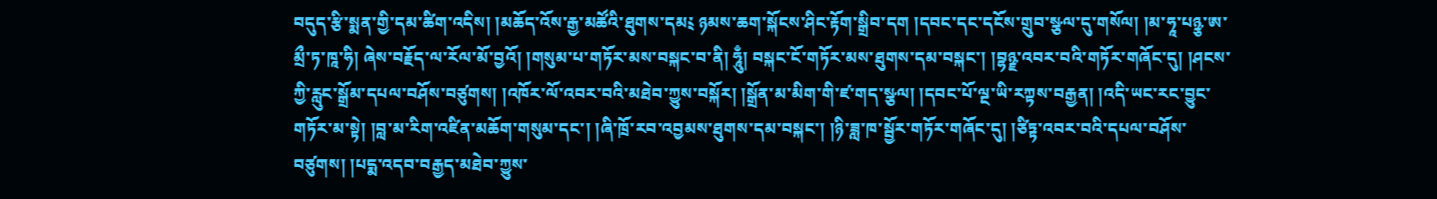བདུད་རྩི་སྨན་གྱི་དམ་ཚིག་འདིས། །མཆོད་འོས་རྒྱ་མཚོའི་ཐུགས་དམ༴ ཉམས་ཆག་སྐོངས་ཤིང་རྟོག་སྒྲིབ་དག །དབང་དང་དངོས་གྲུབ་སྩལ་དུ་གསོལ། །མ་ཧཱ་པཉྩ་ཨ་མྲྀ་ཏ་ཁཱ་ཧི། ཞེས་བརྗོད་ལ་རོལ་མོ་བྱའོ། །གསུམ་པ་གཏོར་མས་བསྐང་བ་ནི། ཧཱུྃ། བསྐང་ངོ་གཏོར་མས་ཐུགས་དམ་བསྐང་། །བྷཉྫ་འབར་བའི་གཏོར་གཞོང་དུ། །ཤངས་ཀྱི་རླུང་སྒྲོམ་དཔལ་བཤོས་བཙུགས། །འཁོར་ལོ་འབར་བའི་མཐེབ་ཀྱུས་བསྐོར། །སྒྲོན་མ་མིག་གི་ཛ་གད་སྩལ། །དབང་པོ་ལྔ་ཡི་རཀྟས་བརྒྱན། །འདི་ཡང་རང་བྱུང་གཏོར་མ་སྟེ། །བླ་མ་རིག་འཛིན་མཆོག་གསུམ་དང་། །ཞི་ཁྲོ་རབ་འབྱམས་ཐུགས་དམ་བསྐང་། །ཉི་ཟླ་ཁ་སྦྱོར་གཏོར་གཞོང་དུ། །ཙིཏྟ་འབར་བའི་དཔལ་བཤོས་བཙུགས། །པདྨ་འདབ་བརྒྱད་མཐེབ་ཀྱུས་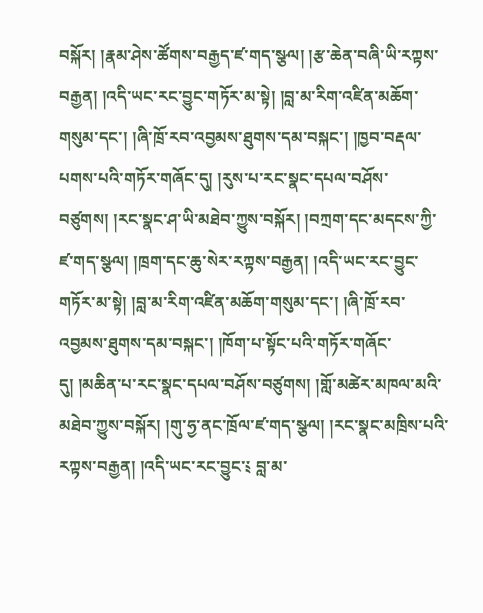བསྐོར། །རྣམ་ཤེས་ཚོགས་བརྒྱད་ཛ་གད་སྩལ། །རྩ་ཆེན་བཞི་ཡི་རཀྟས་བརྒྱན། །འདི་ཡང་རང་བྱུང་གཏོར་མ་སྟེ། །བླ་མ་རིག་འཛིན་མཆོག་གསུམ་དང་། །ཞི་ཁྲོ་རབ་འབྱམས་ཐུགས་དམ་བསྐང་། །ཁྱབ་བརྡལ་པགས་པའི་གཏོར་གཞོང་དུ། །རུས་པ་རང་སྣང་དཔལ་བཤོས་བཙུགས། །རང་སྣང་ཤ་ཡི་མཐེབ་ཀྱུས་བསྐོར། །བཀྲག་དང་མདངས་ཀྱི་ཛ་གད་སྩལ། །ཁྲག་དང་ཆུ་སེར་རཀྟས་བརྒྱན། །འདི་ཡང་རང་བྱུང་གཏོར་མ་སྟེ། །བླ་མ་རིག་འཛིན་མཆོག་གསུམ་དང་། །ཞི་ཁྲོ་རབ་འབྱམས་ཐུགས་དམ་བསྐང་། །ཁོག་པ་སྟོང་པའི་གཏོར་གཞོང་དུ། །མཆིན་པ་རང་སྣང་དཔལ་བཤོས་བཙུགས། །གློ་མཚེར་མཁལ་མའི་མཐེབ་ཀྱུས་བསྐོར། །གུ་ཧྱ་ནང་ཁྲོལ་ཛ་གད་སྩལ། །རང་སྣང་མཁྲིས་པའི་རཀྟས་བརྒྱན། །འདི་ཡང་རང་བྱུང་༴ བླ་མ་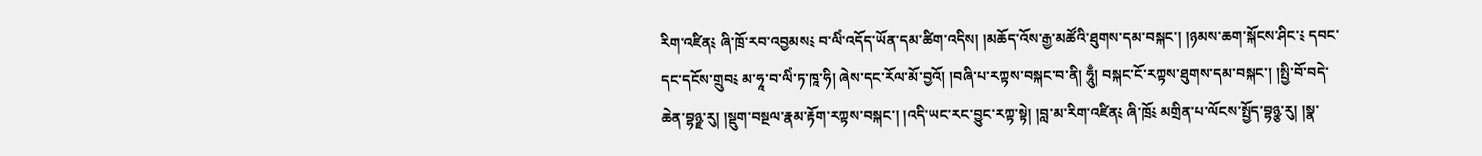རིག་འཛིན༴ ཞི་ཁྲོ་རབ་འབྱམས༴ བ་ལིཾ་འདོད་ཡོན་དམ་ཚིག་འདིས། །མཆོད་འོས་རྒྱ་མཚོའི་ཐུགས་དམ་བསྐང་། །ཉམས་ཆག་སྐོངས་ཤིང་༴ དབང་དང་དངོས་གྲུབ༴ མ་ཧཱ་བ་ལིཾ་ཏ་ཁཱ་ཧི། ཞེས་དང་རོལ་མོ་བྱའོ། །བཞི་པ་རཀྟས་བསྐང་བ་ནི། ཧཱུྃ། བསྐང་ངོ་རཀྟས་ཐུགས་དམ་བསྐང་། །སྤྱི་བོ་བདེ་ཆེན་བྷཉྫ་རུ། །སྡུག་བསྔལ་རྣམ་རྟོག་རཀྟས་བསྐང་། །འདི་ཡང་རང་བྱུང་རཀྟ་སྟེ། །བླ་མ་རིག་འཛིན༴ ཞི་ཁྲོ༴ མགྲིན་པ་ལོངས་སྤྱོད་བྷཉྩ་རུ། །སྣ་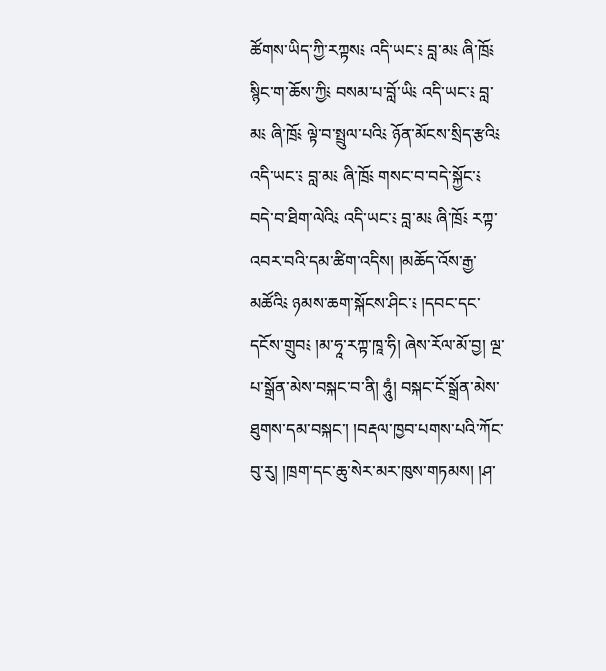ཚོགས་ཡིད་ཀྱི་རཀྟས༴ འདི་ཡང་༴ བླ་མ༴ ཞི་ཁྲོ༴ སྙིང་ག་ཆོས་ཀྱི༴ བསམ་པ་བློ་ཡི༴ འདི་ཡང་༴ བླ་མ༴ ཞི་ཁྲོ༴ ལྟེ་བ་སྤྲུལ་པའི༴ ཉོན་མོངས་སྲིད་རྩའི༴ འདི་ཡང་༴ བླ་མ༴ ཞི་ཁྲོ༴ གསང་བ་བདེ་སྐྱོང་༴ བདེ་བ་ཐིག་ལེའི༴ འདི་ཡང་༴ བླ་མ༴ ཞི་ཁྲོ༴ རཀྟ་འབར་བའི་དམ་ཚིག་འདིས། །མཆོད་འོས་རྒྱ་མཚོའི༴ ཉམས་ཆག་སྐོངས་ཤིང་༴ །དབང་དང་དངོས་གྲུབ༴ །མ་ཧཱ་རཀྟ་ཁཱ་ཧི། ཞེས་རོལ་མོ་བྱ། ལྔ་པ་སྒྲོན་མེས་བསྐང་བ་ནི། ཧཱུཾ། བསྐང་ངོ་སྒྲོན་མེས་ཐུགས་དམ་བསྐང་། །བརྡལ་ཁྱབ་པགས་པའི་ཀོང་བུ་རུ། །ཁྲག་དང་ཆུ་སེར་མར་ཁུས་གཏམས། །ཤ་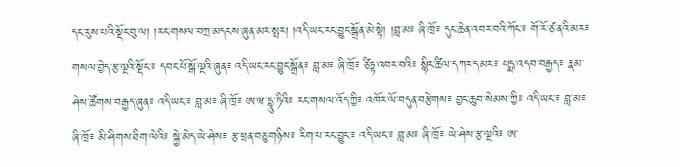དང་རུས་པའི་སྡོང་བུ་ལ། །རང་གསལ་བཀྲ་མདངས་ཞུན་མར་སྤར། །འདི་ཡང་རང་བྱུང་སྒྲོན་མེ་སྟེ། །བླ་མ༴ ཞི་ཁྲོ༴ དུང་ཆེན་འབར་བའི་ཀོང་༴ གོ་རོ་ཙ་ནའི་མར༴ གསལ་བྱེད་རྩ་ལྔའི་སྡོང་༴ དབང་པོ་སྒོ་ལྔའི་ཞུན༴ འདི་ཡང་རང་བྱུང་སྒྲོན༴ བླ་མ༴ ཞི་ཁྲོ༴ ཙིཏྟ་འབར་བའི༴ སྙིང་ཚིལ་དཀར་དམར༴ པདྨ་འདབ་བརྒྱད༴ རྣམ་ཤེས་ཚོགས་བརྒྱད་ཞུན༴ འདི་ཡང་༴ བླ་མ༴ ཞི་ཁྲོ༴ ཨ་ཝ་དྷཱུ་ཏིའི༴ རང་གསལ་འོད་ཀྱི༴ འཁོར་ལོ་བདུན་བརྩེགས༴ བྱང་ཆུབ་སེམས་ཀྱི༴ འདི་ཡང་༴ བླ་མ༴ ཞི་ཁྲོ༴ མི་ཤིགས་ཐིག་ལེའི༴ སྐྱེ་མེད་ཡེ་ཤེས༴ རྩ་ཕྲན་བཅུ་གཉིས༴ རིག་པ་རང་བྱུང་༴ འདི་ཡང་༴ བླ་མ༴ ཞི་ཁྲོ༴ ཡེ་ཤེས་རྩ་ལྔའི༴ ཨ་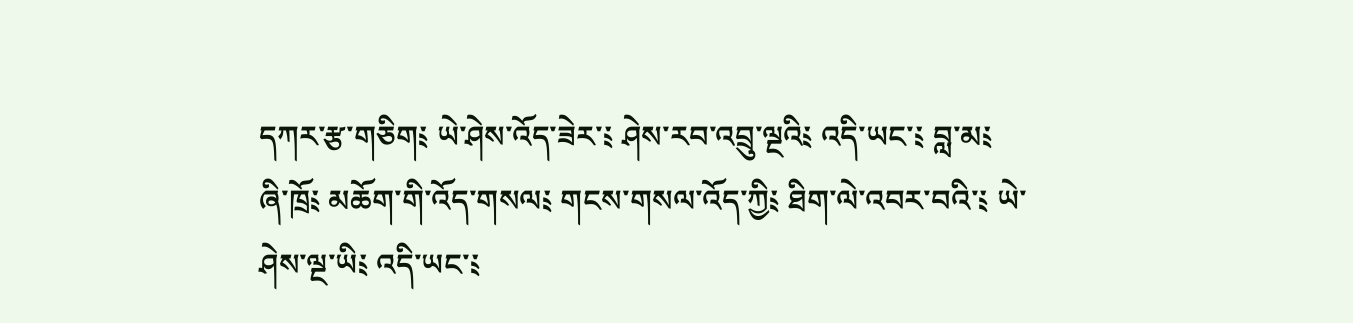དཀར་རྩ་གཅིག༴ ཡེ་ཤེས་འོད་ཟེར་༴ ཤེས་རབ་འབྲུ་ལྔའི༴ འདི་ཡང་༴ བླ་མ༴ ཞི་ཁྲོ༴ མཆོག་གི་འོད་གསལ༴ གངས་གསལ་འོད་ཀྱི༴ ཐིག་ལེ་འབར་བའི་༴ ཡེ་ཤེས་ལྔ་ཡི༴ འདི་ཡང་༴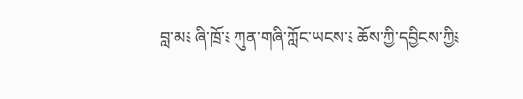བླ་མ༴ ཞི་ཁྲོ་༴ ཀུན་གཞི་ཀློང་ཡངས་༴ ཆོས་ཀྱི་དབྱིངས་ཀྱི༴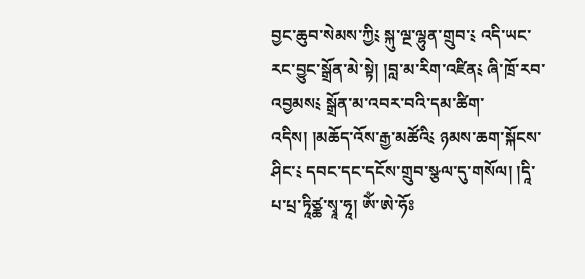བྱང་ཆུབ་སེམས་ཀྱི༴ སྐུ་ལྔ་ལྷུན་གྲུབ་༴ འདི་ཡང་རང་བྱུང་སྒྲོན་མེ་སྟེ། །བླ་མ་རིག་འཛིན༴ ཞི་ཁྲོ་རབ་འབྱམས༴ སྒྲོན་མ་འབར་བའི་དམ་ཚིག་འདིས། །མཆོད་འོས་རྒྱ་མཚོའི༴ ཉམས་ཆག་སྐོངས་ཤིང་༴ དབང་དང་དངོས་གྲུབ་སྩལ་དུ་གསོལ། །དཱི་པ་པྲ་ཏཱིཙྪ་སྭཱ་ཧཱ། ༀ་ཨེ་ཧོཿ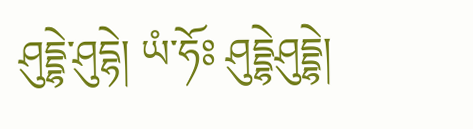ཤུདྡྷེ་ཤུདྷེ། ཡཾ་ཧོཿ ཤུདྡྷེཤུདྡྷེ།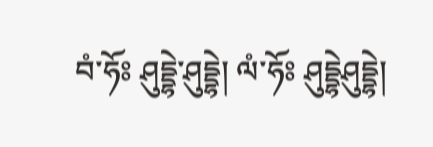བཾ་ཧོཿ ཤུདྡྷེ་ཤུདྡྷེ། ལཾ་ཧོཿ ཤུདྡྷེཤུདྡྷེ།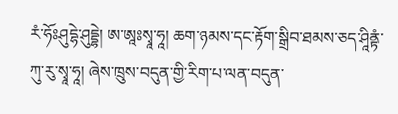རཾ་ཧོཿཤུདྷེ་ཤུདྡྷེ། ཨ་ཨཱཿསྭཱ་ཧཱ། ཆག་ཉམས་དང་རྟོག་སྒྲིབ་ཐམས་ཅད་ཤཱིནྟཾ་ཀུ་རུ་སྭཱ་ཧཱ། ཞེས་ཁྲུས་བདུན་གྱི་རིག་པ་ལན་བདུན་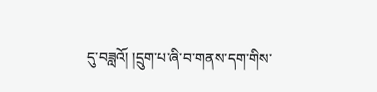དུ་བཟླའོ། །དྲུག་པ་ཞི་བ་གནས་དག་གིས་